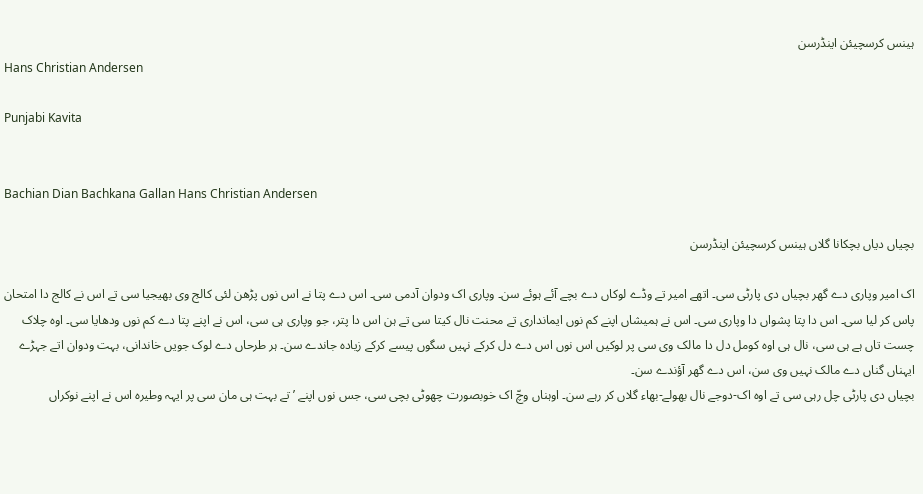ہینس کرسچیئن اینڈرسن
Hans Christian Andersen

Punjabi Kavita


Bachian Dian Bachkana Gallan Hans Christian Andersen

بچیاں دیاں بچکانا گلاں ہینس کرسچیئن اینڈرسن

اک امیر وپاری دے گھر بچیاں دی پارٹی سی۔ اتھے امیر تے وڈے لوکاں دے بچے آئے ہوئے سن۔ وپاری اک ودوان آدمی سی۔ اس دے پتا نے اس نوں پڑھن لئی کالج وی بھیجیا سی تے اس نے کالج دا امتحان پاس کر لیا سی۔ اس دا پتا پشواں دا وپاری سی۔ اس نے ہمیشاں اپنے کم نوں ایمانداری تے محنت نال کیتا سی تے ہن اس دا پتر، جو وپاری ہی سی، اس نے اپنے پتا دے کم نوں ودھایا سی۔ اوہ چلاک چست تاں ہے ہی سی، نال ہی اوہ کومل دل دا مالک وی سی پر لوکیں اس نوں اس دے دل کرکے نہیں سگوں پیسے کرکے زیادہ جاندے سن۔ ہر طرحاں دے لوک جویں خاندانی، بہت ودوان اتے جہڑے ایہناں گناں دے مالک نہیں وی سن، اس دے گھر آؤندے سن۔
بچیاں دی پارٹی چل رہی سی تے اوہ اک-دوجے نال بھولے-بھاء گلاں کر رہے سن۔ اوہناں وچّ اک خوبصورت چھوٹی بچی سی، جس نوں اپنے ’تے بہت ہی مان سی پر ایہہ وطیرہ اس نے اپنے نوکراں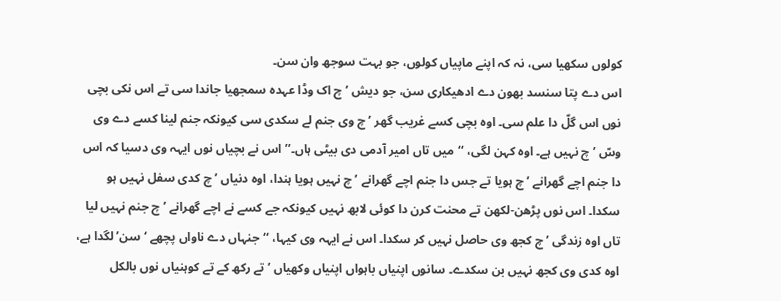کولوں سکھیا سی، نہ کہ اپنے ماپیاں کولوں، جو بہت سوجھ وان سن۔
اس دے پتا سنسد بھون دے ادھیکاری سن، جو دیش ’چ اک وڈا عہدہ سمجھیا جاندا سی تے اس نکی بچی نوں اس گلّ دا علم سی۔ اوہ بچی کسے غریب گھر ’چ وی جنم لے سکدی سی کیونکہ جنم لینا کسے دے وی وسّ ’چ نہیں ہے۔ اوہ کہن لگی، ‘‘میں تاں امیر آدمی دی بیٹی ہاں۔’’ اس نے بچیاں نوں ایہہ وی دسیا کہ اس دا جنم اچے گھرانے ’چ ہویا تے جس دا جنم اچے گھرانے ’چ نہیں ہویا ہندا، اوہ دنیاں ’چ کدی سفل نہیں ہو سکدا۔ اس نوں پڑھن-لکھن تے محنت کرن دا کوئی لابھ نہیں کیونکہ جے کسے نے اچے گھرانے ’چ جنم نہیں لیا تاں اوہ زندگی ’چ کجھ وی حاصل نہیں کر سکدا۔ اس نے ایہہ وی کیہا، ‘‘جنہاں دے ناواں پچھے ‘سن’ لگدا ہے، اوہ کدی وی کجھ نہیں بن سکدے۔ سانوں اپنیاں باہواں اپنیاں وکھیاں ’تے رکھ کے تے کوہنیاں نوں بالکل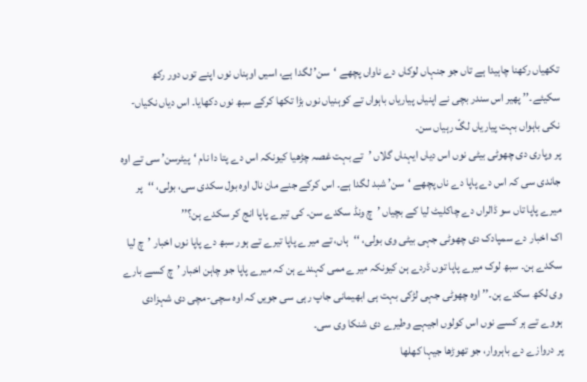تکھیاں رکھنا چاہیدا ہے تاں جو جنہاں لوکاں دے ناواں پچھے ‘سن’ لگدا ہے، اسیں اوہناں نوں اپنے توں دور رکھ سکیئے۔’’ پھیر اس سندر بچی نے اپنیاں پیاریاں باہواں تے کوہنیاں نوں بڑا تکھا کرکے سبھ نوں دکھایا۔ اس دیاں نکیاں-نکی باہواں بہت پیاریاں لگّ رہیاں سن۔
پر وپاری دی چھوٹی بیٹی نوں اس دیاں ایہناں گلاں ’تے بہت غصہ چڑھیا کیونکہ اس دے پتا دا نام ‘پیٹرسن’ سی تے اوہ جاندی سی کہ اس دے پاپا دے ناں پچھے ‘سن’ شبد لگدا ہے۔ اس کرکے جنے مان نال اوہ بول سکدی سی، بولی، ‘‘پر میرے پاپا تاں سو ڈالراں دے چاکلیٹ لیا کے بچیاں ’چ ونڈ سکدے سن۔ کی تیرے پاپا انج کر سکدے ہن؟’’
اک اخبار دے سمپادک دی چھوٹی جہی بیٹی وی بولی، ‘‘ہاں، تے میرے پاپا تیرے تے ہور سبھ دے پاپا نوں اخبار ’چ لیا سکدے ہن۔ سبھ لوک میرے پاپا توں ڈردے ہن کیونکہ میرے ممی کہندے ہن کہ میرے پاپا جو چاہن اخبار ’چ کسے بارے وی لکھ سکدے ہن۔’’ اوہ چھوٹی جہی لڑکی بہت ہی ابھیمانی جاپ رہی سی جویں کہ اوہ سچی-مچی دی شہزادی ہووے تے ہر کسے نوں اس کولوں اجیہے وطیرے دی شنکا وی سی۔
پر دروازے دے باہروار، جو تھوڑھا جیہا کھلھا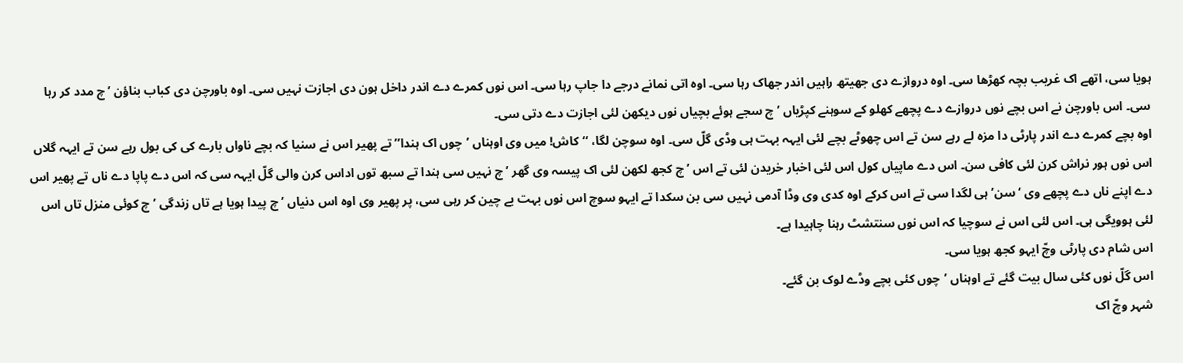ہویا سی، اتھے اک غریب بچہ کھڑھا سی۔ اوہ دروازے دی جھیتھ راہیں اندر جھاک رہا سی۔ اوہ اتی نمانے درجے دا جاپ رہا سی۔ اس نوں کمرے دے اندر داخل ہون دی اجازت نہیں سی۔ اوہ باورچن دی کباب بناؤن ’چ مدد کر رہا سی۔ اس باورچن نے اس بچے نوں دروازے دے پچھے کھلو کے سوہنے کپڑیاں ’چ سجے ہوئے بچیاں نوں دیکھن لئی اجازت دے دتی سی۔
اوہ بچے کمرے دے اندر پارٹی دا مزہ لے رہے سن تے اس چھوٹے بچے لئی ایہہ بہت ہی وڈی گلّ سی۔ اوہ سوچن لگا، ‘‘کاش! میں وی اوہناں ’چوں اک ہندا’’ تے پھیر اس نے سنیا کہ بچے ناواں بارے کی کی بول رہے سن تے ایہہ گلاں اس نوں ہور نراش کرن لئی کافی سن۔ اس دے ماپیاں کول اس لئی اخبار خریدن لئی تے اس ’چ کجھ لکھن لئی اک پیسہ وی گھر ’چ نہیں سی ہندا تے سبھ توں اداس کرن والی گلّ ایہہ سی کہ اس دے پاپا دے ناں تے پھیر اس دے اپنے ناں دے پچھے وی ‘سن’ ہی لگدا سی تے اس کرکے اوہ کدی وی وڈا آدمی نہیں سی بن سکدا تے ایہو سوچ اس نوں بہت بے چین کر رہی سی، پر پھیر وی اوہ اس دنیاں ’چ پیدا ہویا ہے تاں زندگی ’چ کوئی منزل تاں اس لئی ہوویگی ہی۔ اس لئی اس نے سوچیا کہ اس نوں سنتشٹ رہنا چاہیدا ہے۔
اس شام دی پارٹی وچّ ایہو کجھ ہویا سی۔
اس گلّ نوں کئی سال بیت گئے تے اوہناں ’چوں کئی بچے وڈے لوک بن گئے۔
شہر وچّ اک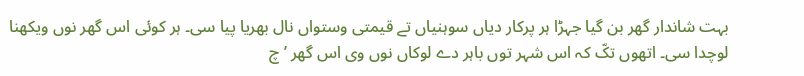بہت شاندار گھر بن گیا جہڑا ہر پرکار دیاں سوہنیاں تے قیمتی وستواں نال بھریا پیا سی۔ ہر کوئی اس گھر نوں ویکھنا لوچدا سی۔ اتھوں تکّ کہ اس شہر توں باہر دے لوکاں نوں وی اس گھر ’چ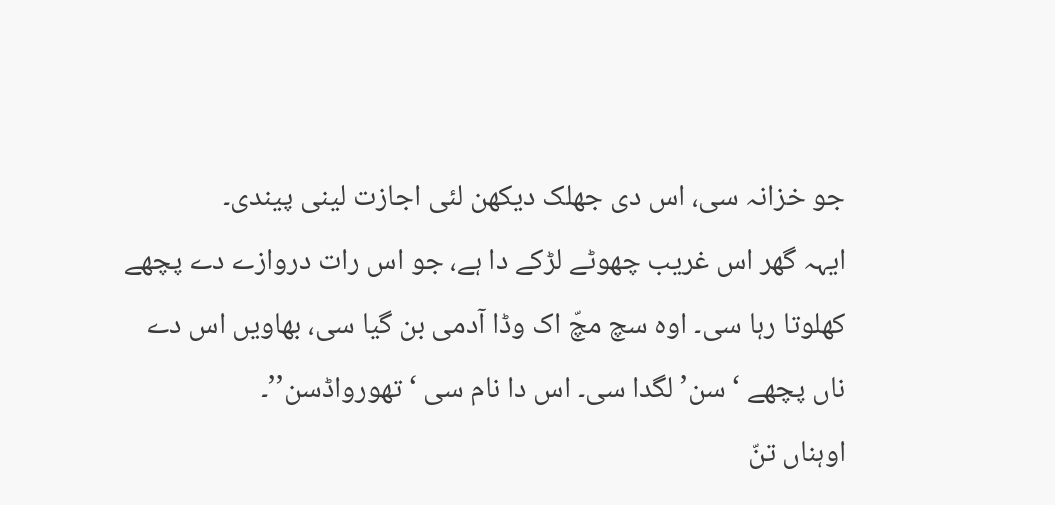جو خزانہ سی، اس دی جھلک دیکھن لئی اجازت لینی پیندی۔
ایہہ گھر اس غریب چھوٹے لڑکے دا ہے، جو اس رات دروازے دے پچھے کھلوتا رہا سی۔ اوہ سچ مچّ اک وڈا آدمی بن گیا سی، بھاویں اس دے ناں پچھے ‘سن’ لگدا سی۔ اس دا نام سی ‘تھورواڈسن’’۔
اوہناں تنّ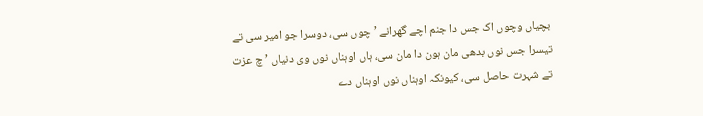بچیاں وچوں اک جس دا جنم اچے گھرانے ’چوں سی، دوسرا جو امیر سی تے تیسرا جس نوں بدھی مان ہون دا مان سی، ہاں اوہناں نوں وی دنیاں ’چ عزت تے شہرت حاصل سی، کیونکہ اوہناں نوں اوہناں دے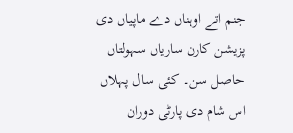جنم اتے اوہناں دے ماپیاں دی پزیشن کارن ساریاں سہولتاں حاصل سن۔ کئی سال پہلاں اس شام دی پارٹی دوران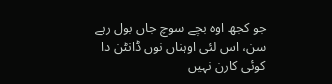جو کجھ اوہ بچے سوچ جاں بول رہے سن، اس لئی اوہناں نوں ڈانٹن دا کوئی کارن نہیں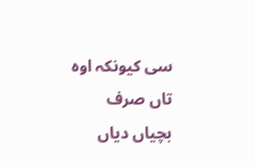سی کیونکہ اوہ تاں صرف بچیاں دیاں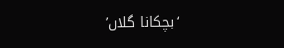‘بچکانا گلاں’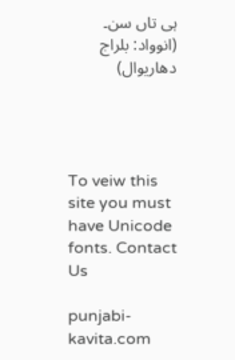ہی تاں سن۔
(انوواد: بلراج دھاریوال)




To veiw this site you must have Unicode fonts. Contact Us

punjabi-kavita.com